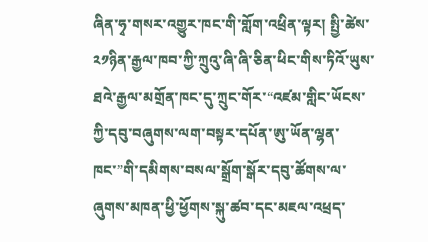ཞིན་ཧྭ་གསར་འགྱུར་ཁང་གི་གློག་འཕྲིན་ལྟར། སྤྱི་ཚེས་༢༡ཉིན་རྒྱལ་ཁབ་ཀྱི་ཀྲུའུ་ཞི་ཞི་ཅིན་ཕིང་གིས་ཏིའོ་ཡུས་ཐའེ་རྒྱལ་མགྲོན་ཁང་དུ་ཀྲུང་གོར་“འཛམ་གླིང་ཡོངས་ཀྱི་དབུ་བཞུགས་ལག་བསྟར་དཔོན་ཨུ་ཡོན་ལྷན་ཁང་”གི་དམིགས་བསལ་སྒྲོག་སྒོར་དབུ་ཚོགས་ལ་ཞུགས་མཁན་ཕྱི་ཕྱོགས་སྐུ་ཚབ་དང་མཇལ་འཕྲད་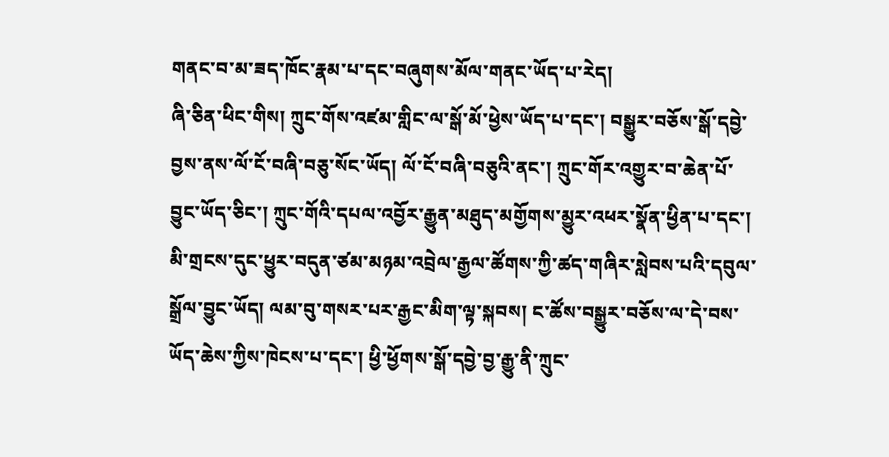གནང་བ་མ་ཟད་ཁོང་རྣམ་པ་དང་བཞུགས་མོལ་གནང་ཡོད་པ་རེད།
ཞི་ཅིན་ཕིང་གིས། ཀྲུང་གོས་འཛམ་གླིང་ལ་སྒོ་མོ་ཕྱེས་ཡོད་པ་དང་། བསྒྱུར་བཅོས་སྒོ་དབྱེ་བྱས་ནས་ལོ་ངོ་བཞི་བཅུ་སོང་ཡོད། ལོ་ངོ་བཞི་བཅུའི་ནང་། ཀྲུང་གོར་འགྱུར་བ་ཆེན་པོ་བྱུང་ཡོད་ཅིང་། ཀྲུང་གོའི་དཔལ་འབྱོར་རྒྱུན་མཐུད་མགྱོགས་མྱུར་འཕར་སྣོན་ཕྱིན་པ་དང་། མི་གྲངས་དུང་ཕྱུར་བདུན་ཙམ་མཉམ་འབྲེལ་རྒྱལ་ཚོགས་ཀྱི་ཚད་གཞིར་སླེབས་པའི་དབུལ་སྒྲོལ་བྱུང་ཡོད། ལམ་བུ་གསར་པར་རྒྱང་མིག་ལྟ་སྐབས། ང་ཚོས་བསྒྱུར་བཅོས་ལ་དེ་བས་ཡོད་ཆེས་ཀྱིས་ཁེངས་པ་དང་། ཕྱི་ཕྱོགས་སྒོ་དབྱེ་བྱ་རྒྱུ་ནི་ཀྲུང་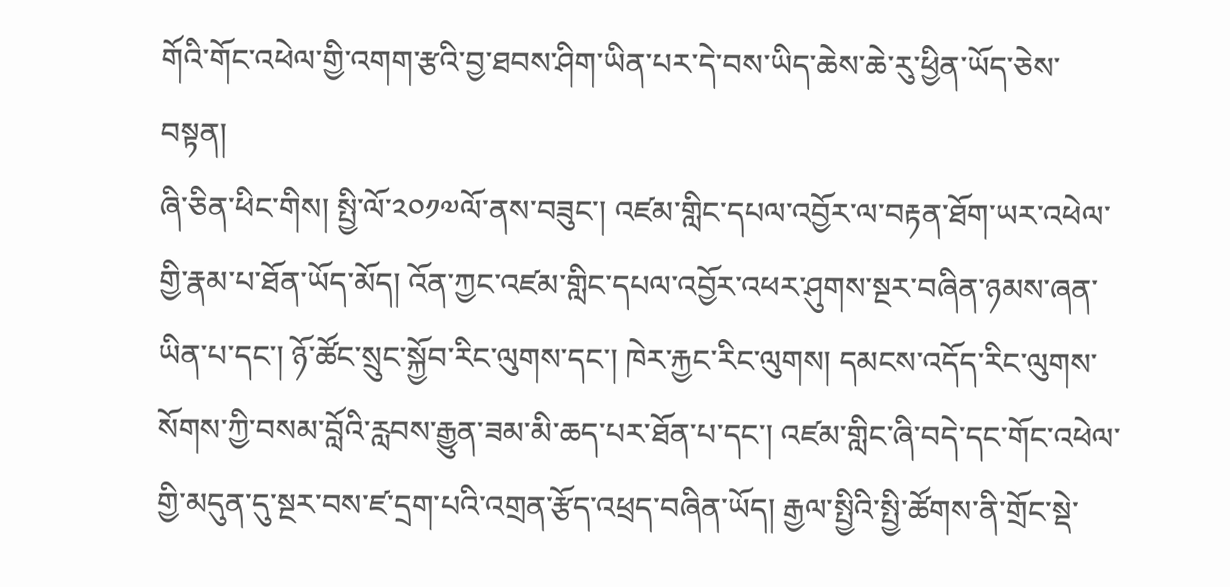གོའི་གོང་འཕེལ་གྱི་འགག་རྩའི་བྱ་ཐབས་ཤིག་ཡིན་པར་དེ་བས་ཡིད་ཆེས་ཆེ་རུ་ཕྱིན་ཡོད་ཅེས་བསྟན།
ཞི་ཅིན་ཕིང་གིས། སྤྱི་ལོ་༢༠༡༧ལོ་ནས་བཟུང་། འཛམ་གླིང་དཔལ་འབྱོར་ལ་བརྟན་ཐོག་ཡར་འཕེལ་གྱི་རྣམ་པ་ཐོན་ཡོད་མོད། འོན་ཀྱང་འཛམ་གླིང་དཔལ་འབྱོར་འཕར་ཤུགས་སྔར་བཞིན་ཉམས་ཞན་ཡིན་པ་དང་། ཉོ་ཚོང་སྲུང་སྐྱོབ་རིང་ལུགས་དང་། ཁེར་རྐྱང་རིང་ལུགས། དམངས་འདོད་རིང་ལུགས་སོགས་ཀྱི་བསམ་བློའི་རླབས་རྒྱུན་ཟམ་མི་ཆད་པར་ཐོན་པ་དང་། འཛམ་གླིང་ཞི་བདེ་དང་གོང་འཕེལ་གྱི་མདུན་དུ་སྔར་བས་ཛ་དྲག་པའི་འགྲན་རྩོད་འཕྲད་བཞིན་ཡོད། རྒྱལ་སྤྱིའི་སྤྱི་ཚོགས་ནི་གྲོང་སྡེ་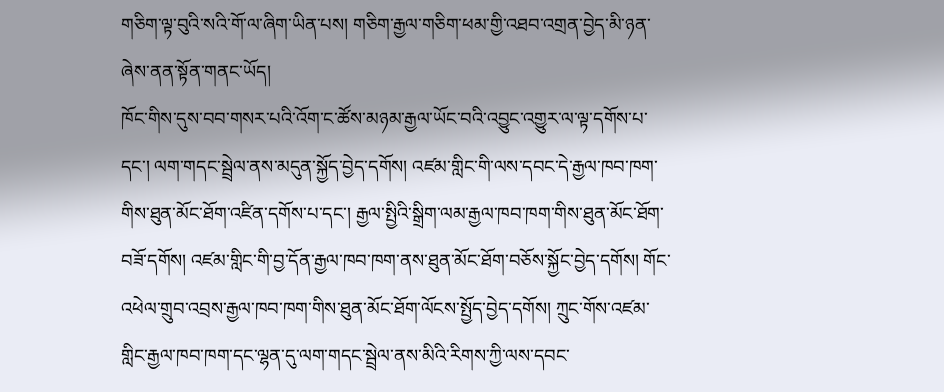གཅིག་ལྟ་བུའི་སའི་གོ་ལ་ཞིག་ཡིན་པས། གཅིག་རྒྱལ་གཅིག་ཕམ་གྱི་འཐབ་འགྲན་བྱེད་མི་ཉན་ཞེས་ནན་སྟོན་གནང་ཡོད།
ཁོང་གིས་དུས་བབ་གསར་པའི་འོག་ང་ཚོས་མཉམ་རྒྱལ་ཡོང་བའི་འབྱུང་འགྱུར་ལ་ལྟ་དགོས་པ་དང་། ལག་གདང་སྦྲེལ་ནས་མདུན་སྐྱོད་བྱེད་དགོས། འཛམ་གླིང་གི་ལས་དབང་དེ་རྒྱལ་ཁབ་ཁག་གིས་ཐུན་མོང་ཐོག་འཛིན་དགོས་པ་དང་། རྒྱལ་སྤྱིའི་སྒྲིག་ལམ་རྒྱལ་ཁབ་ཁག་གིས་ཐུན་མོང་ཐོག་བཟོ་དགོས། འཛམ་གླིང་གི་བྱ་དོན་རྒྱལ་ཁབ་ཁག་ནས་ཐུན་མོང་ཐོག་བཅོས་སྐྱོང་བྱེད་དགོས། གོང་འཕེལ་གྲུབ་འབྲས་རྒྱལ་ཁབ་ཁག་གིས་ཐུན་མོང་ཐོག་ལོངས་སྤྱོད་བྱེད་དགོས། ཀྲུང་གོས་འཛམ་གླིང་རྒྱལ་ཁབ་ཁག་དང་ལྷན་དུ་ལག་གདང་སྦྲེལ་ནས་མིའི་རིགས་ཀྱི་ལས་དབང་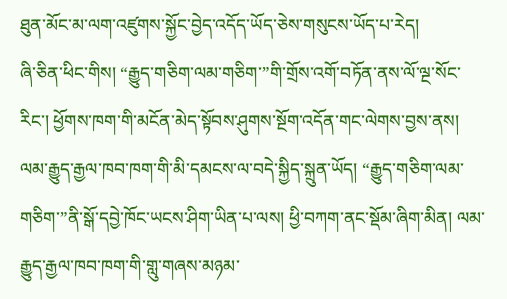ཐུན་མོང་མ་ལག་འཛུགས་སྐྱོང་བྱེད་འདོད་ཡོད་ཅེས་གསུངས་ཡོད་པ་རེད།
ཞི་ཅིན་ཕིང་གིས། “རྒྱུད་གཅིག་ལམ་གཅིག་”གི་གྲོས་འགོ་བཏོན་ནས་ལོ་ལྔ་སོང་རིང་། ཕྱོགས་ཁག་གི་མངོན་མེད་སྟོབས་ཤུགས་སྔོག་འདོན་གང་ལེགས་བྱས་ནས། ལམ་རྒྱུད་རྒྱལ་ཁབ་ཁག་གི་མི་དམངས་ལ་བདེ་སྐྱིད་སྐྲུན་ཡོད། “རྒྱུད་གཅིག་ལམ་གཅིག་”ནི་སྒོ་དབྱེ་ཁོང་ཡངས་ཤིག་ཡིན་པ་ལས། ཕྱི་བཀག་ནང་སྡོམ་ཞིག་མིན། ལམ་རྒྱུད་རྒྱལ་ཁབ་ཁག་གི་གླུ་གཞས་མཉམ་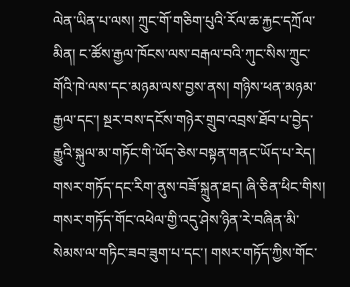ལེན་ཡིན་པ་ལས། ཀྲུང་གོ་གཅིག་པུའི་རོལ་ཆ་རྐྱང་དཀྲོལ་མིན། ང་ཚོས་རྒྱལ་ཁོངས་ལས་བརྒལ་བའི་ཀུང་སིས་ཀྲུང་གོའི་ཁེ་ལས་དང་མཉམ་ལས་བྱས་ནས། གཉིས་ཕན་མཉམ་རྒྱལ་དང་། སྔར་བས་དངོས་གཉེར་གྲུབ་འབྲས་ཐོབ་པ་བྱེད་རྒྱུའི་སྐུལ་མ་གཏོང་གི་ཡོད་ཅེས་བསྟན་གནང་ཡོད་པ་རེད།
གསར་གཏོད་དང་རིག་ནུས་བཟོ་སྐྲུན་ཐད། ཞི་ཅིན་ཕིང་གིས། གསར་གཏོད་གོང་འཕེལ་གྱི་འདུ་ཤེས་ཉིན་རེ་བཞིན་མི་སེམས་ལ་གཏིང་ཟབ་ཟུག་པ་དང་། གསར་གཏོད་ཀྱིས་གོང་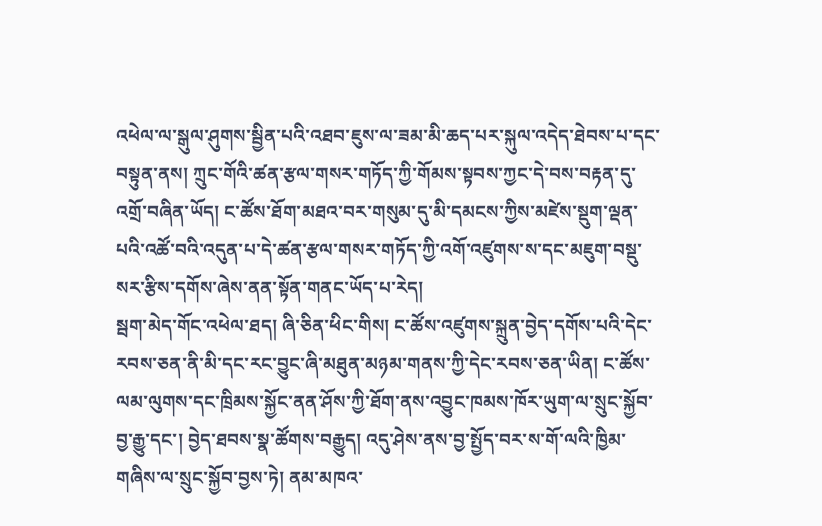འཕེལ་ལ་སྒུལ་ཤུགས་སྦྱིན་པའི་འཐབ་ཇུས་ལ་ཟམ་མི་ཆད་པར་སྐུལ་འདེད་ཐེབས་པ་དང་བསྟུན་ནས། ཀྲུང་གོའི་ཚན་རྩལ་གསར་གཏོད་ཀྱི་གོམས་སྟབས་ཀྱང་དེ་བས་བརྟན་དུ་འགྲོ་བཞིན་ཡོད། ང་ཚོས་ཐོག་མཐའ་བར་གསུམ་དུ་མི་དམངས་ཀྱིས་མཛེས་སྡུག་ལྡན་པའི་འཚོ་བའི་འདུན་པ་དེ་ཚན་རྩལ་གསར་གཏོད་ཀྱི་འགོ་འཛུགས་ས་དང་མཇུག་བསྡུ་སར་རྩིས་དགོས་ཞེས་ནན་སྟོན་གནང་ཡོད་པ་རེད།
སྦག་མེད་གོང་འཕེལ་ཐད། ཞི་ཅིན་ཕིང་གིས། ང་ཚོས་འཛུགས་སྐྲུན་བྱེད་དགོས་པའི་དེང་རབས་ཅན་ནི་མི་དང་རང་བྱུང་ཞི་མཐུན་མཉམ་གནས་ཀྱི་དེང་རབས་ཅན་ཡིན། ང་ཚོས་ལམ་ལུགས་དང་ཁྲིམས་སྐྱོང་ནན་ཤོས་ཀྱི་ཐོག་ནས་འབྱུང་ཁམས་ཁོར་ཡུག་ལ་སྲུང་སྐྱོབ་བྱ་རྒྱུ་དང་། བྱེད་ཐབས་སྣ་ཚོགས་བརྒྱུད། འདུ་ཤེས་ནས་བྱ་སྤྱོད་བར་ས་གོ་ལའི་ཁྱིམ་གཞིས་ལ་སྲུང་སྐྱོབ་བྱས་ཏེ། ནམ་མཁའ་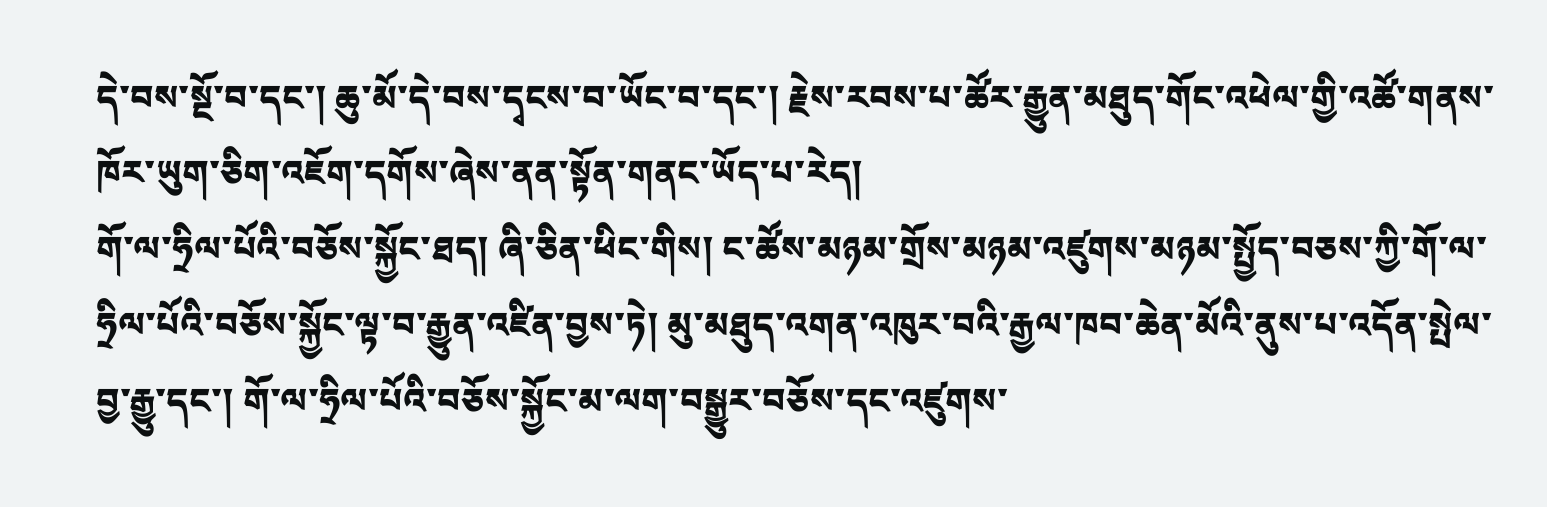དེ་བས་སྔོ་བ་དང་། ཆུ་མོ་དེ་བས་དྭངས་བ་ཡོང་བ་དང་། རྗེས་རབས་པ་ཚོར་རྒྱུན་མཐུད་གོང་འཕེལ་གྱི་འཚོ་གནས་ཁོར་ཡུག་ཅིག་འཇོག་དགོས་ཞེས་ནན་སྟོན་གནང་ཡོད་པ་རེད།
གོ་ལ་ཧྲིལ་པོའི་བཅོས་སྐྱོང་ཐད། ཞི་ཅིན་ཕིང་གིས། ང་ཚོས་མཉམ་གྲོས་མཉམ་འཛུགས་མཉམ་སྤྱོད་བཅས་ཀྱི་གོ་ལ་ཧྲིལ་པོའི་བཅོས་སྐྱོང་ལྟ་བ་རྒྱུན་འཛིན་བྱས་ཏེ། མུ་མཐུད་འགན་འཁུར་བའི་རྒྱལ་ཁབ་ཆེན་མོའི་ནུས་པ་འདོན་སྤེལ་བྱ་རྒྱུ་དང་། གོ་ལ་ཧྲིལ་པོའི་བཅོས་སྐྱོང་མ་ལག་བསྒྱུར་བཅོས་དང་འཛུགས་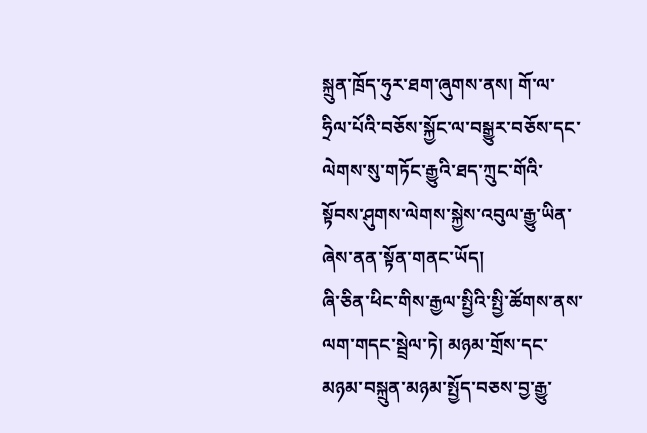སྐྲུན་ཁྲོད་ཧུར་ཐག་ཞུགས་ནས། གོ་ལ་ཧྲིལ་པོའི་བཅོས་སྐྱོང་ལ་བསྒྱུར་བཅོས་དང་ལེགས་སུ་གཏོང་རྒྱུའི་ཐད་ཀྲུང་གོའི་སྟོབས་ཤུགས་ལེགས་སྐྱེས་འབུལ་རྒྱུ་ཡིན་ཞེས་ནན་སྟོན་གནང་ཡོད།
ཞི་ཅིན་ཕིང་གིས་རྒྱལ་སྤྱིའི་སྤྱི་ཚོགས་ནས་ལག་གདང་སྦྲེལ་ཏེ། མཉམ་གྲོས་དང་མཉམ་བསྐྲུན་མཉམ་སྤྱོད་བཅས་བྱ་རྒྱུ་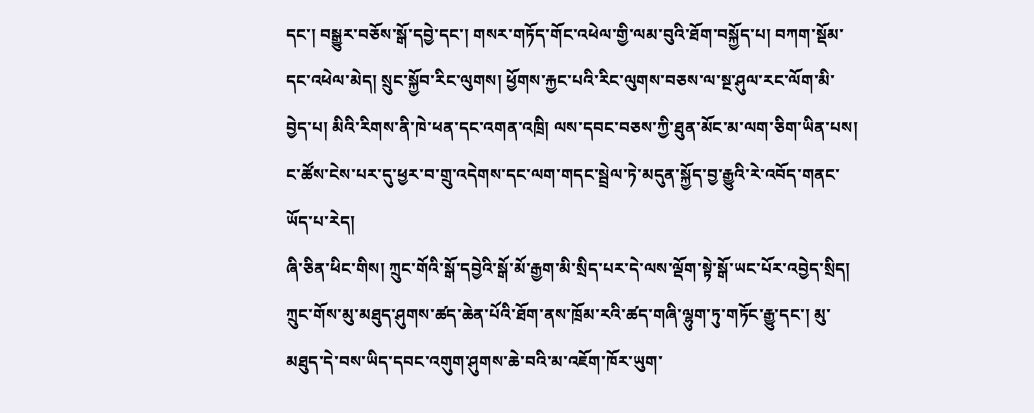དང་། བསྒྱུར་བཅོས་སྒོ་དབྱེ་དང་། གསར་གཏོད་གོང་འཕེལ་གྱི་ལམ་བུའི་ཐོག་བསྐྱོད་པ། བཀག་སྡོམ་དང་འཕེལ་མེད། སྲུང་སྐྱོབ་རིང་ལུགས། ཕྱོགས་རྐྱང་པའི་རིང་ལུགས་བཅས་ལ་སྔ་ཤུལ་རང་ལོག་མི་བྱེད་པ། མིའི་རིགས་ནི་ཁེ་ཕན་དང་འགན་འཁྲི། ལས་དབང་བཅས་ཀྱི་ཐུན་མོང་མ་ལག་ཅིག་ཡིན་པས། ང་ཚོས་ངེས་པར་དུ་ཕྱར་བ་གྲུ་འདེགས་དང་ལག་གདང་སྦྲེལ་ཏེ་མདུན་སྐྱོད་བྱ་རྒྱུའི་རེ་འབོད་གནང་ཡོད་པ་རེད།
ཞི་ཅིན་ཕིང་གིས། ཀྲུང་གོའི་སྒོ་དབྱེའི་སྒོ་མོ་རྒྱག་མི་སྲིད་པར་དེ་ལས་ལྡོག་སྟེ་སྒོ་ཡང་པོར་འབྱེད་སྲིད། ཀྲུང་གོས་མུ་མཐུད་ཤུགས་ཚད་ཆེན་པོའི་ཐོག་ནས་ཁྲོམ་རའི་ཚད་གཞི་ལྷུག་ཏུ་གཏོང་རྒྱུ་དང་། མུ་མཐུད་དེ་བས་ཡིད་དབང་འགུག་ཤུགས་ཆེ་བའི་མ་འཇོག་ཁོར་ཡུག་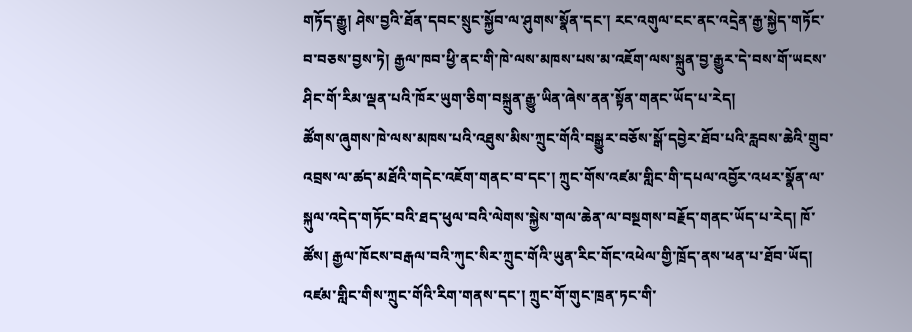གཏོད་རྒྱུ། ཤེས་བྱའི་ཐོན་དབང་སྲུང་སྐྱོབ་ལ་ཤུགས་སྣོན་དང་། རང་འགུལ་ངང་ནང་འདྲེན་རྒྱ་སྐྱེད་གཏོང་བ་བཅས་བྱས་ཏེ། རྒྱལ་ཁབ་ཕྱི་ནང་གི་ཁེ་ལས་མཁས་པས་མ་འཇོག་ལས་སྐྲུན་བྱ་རྒྱུར་དེ་བས་གོ་ཡངས་ཤིང་གོ་རིམ་ལྡན་པའི་ཁོར་ཡུག་ཅིག་བསྐྲུན་རྒྱུ་ཡིན་ཞེས་ནན་སྟོན་གནང་ཡོད་པ་རེད།
ཚོགས་ཞུགས་ཁེ་ལས་མཁས་པའི་འཐུས་མིས་ཀྲུང་གོའི་བསྒྱུར་བཅོས་སྒོ་དབྱེར་ཐོབ་པའི་རླབས་ཆེའི་གྲུབ་འབྲས་ལ་ཚད་མཐོའི་གདེང་འཇོག་གནང་བ་དང་། ཀྲུང་གོས་འཛམ་གླིང་གི་དཔལ་འབྱོར་འཕར་སྣོན་ལ་སྐུལ་འདེད་གཏོང་བའི་ཐད་ཕུལ་བའི་ལེགས་སྐྱེས་གལ་ཆེན་ལ་བསྔགས་བརྗོད་གནང་ཡོད་པ་རེད། ཁོ་ཚོས། རྒྱལ་ཁོངས་བརྒལ་བའི་ཀུང་སིར་ཀྲུང་གོའི་ཡུན་རིང་གོང་འཕེལ་གྱི་ཁྲོད་ནས་ཕན་པ་ཐོབ་ཡོད། འཛམ་གླིང་གིས་ཀྲུང་གོའི་རིག་གནས་དང་། ཀྲུང་གོ་གུང་ཁྲན་ཏང་གི་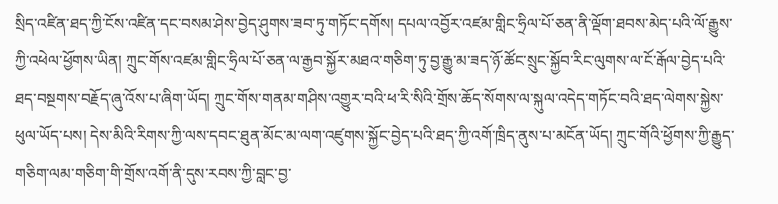སྲིད་འཛིན་ཐད་ཀྱི་ངོས་འཛིན་དང་བསམ་ཤེས་བྱེད་ཤུགས་ཟབ་ཏུ་གཏོང་དགོས། དཔལ་འབྱོར་འཛམ་གླིང་ཧྲིལ་པོ་ཅན་ནི་ལྡོག་ཐབས་མེད་པའི་ལོ་རྒྱུས་ཀྱི་འཕེལ་ཕྱོགས་ཡིན། ཀྲུང་གོས་འཛམ་གླིང་ཧྲིལ་པོ་ཅན་ལ་རྒྱབ་སྐྱོར་མཐའ་གཅིག་ཏུ་བྱ་རྒྱུ་མ་ཟད་ཉོ་ཚོང་སྲུང་སྐྱོབ་རིང་ལུགས་ལ་ངོ་རྒོལ་བྱེད་པའི་ཐད་བསྔགས་བརྗོད་ཞུ་འོས་པ་ཞིག་ཡོད། ཀྲུང་གོས་གནམ་གཤིས་འགྱུར་བའི་ཕ་རི་སིའི་གྲོས་ཆོད་སོགས་ལ་སྐུལ་འདེད་གཏོང་བའི་ཐད་ལེགས་སྐྱེས་ཕུལ་ཡོད་པས། དེས་མིའི་རིགས་ཀྱི་ལས་དབང་ཐུན་མོང་མ་ལག་འཛུགས་སྐྱོང་བྱེད་པའི་ཐད་ཀྱི་འགོ་ཁྲིད་ནུས་པ་མངོན་ཡོད། ཀྲུང་གོའི་ཕྱོགས་ཀྱི་རྒྱུད་གཅིག་ལམ་གཅིག་གི་གྲོས་འགོ་ནི་དུས་རབས་ཀྱི་བླང་བྱ་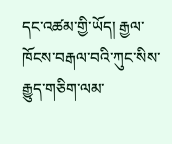དང་འཚམ་གྱི་ཡོད། རྒྱལ་ཁོངས་བརྒལ་བའི་ཀུང་སིས་རྒྱུད་གཅིག་ལམ་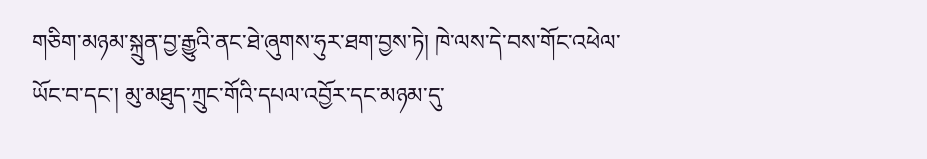གཅིག་མཉམ་སྐྲུན་བྱ་རྒྱུའི་ནང་ཐེ་ཞུགས་ཧུར་ཐག་བྱས་ཏེ། ཁེ་ལས་དེ་བས་གོང་འཕེལ་ཡོང་བ་དང་། མུ་མཐུད་ཀྲུང་གོའི་དཔལ་འབྱོར་དང་མཉམ་དུ་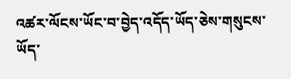འཚར་ལོངས་ཡོང་བ་བྱེད་འདོད་ཡོད་ཅེས་གསུངས་ཡོད་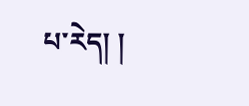པ་རེད། །